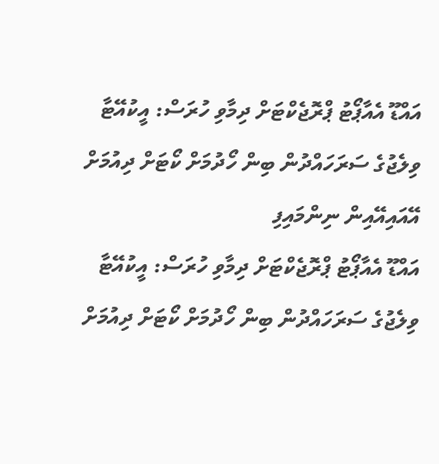އައްޑޫ އެއާޕޯޓު ޕްރޮޖެކްޓަށް ދިމާވި ހުރަސް: އީކުއޭޓާ ވިލެޖުގެ ސަރަހައްދުން ބިން ހޯދުމަށް ކޯޓަށް ދިއުމަށް އޭއައިއޭއިން ނިންމައިފި
އައްޑޫ އެއާޕޯޓު ޕްރޮޖެކްޓަށް ދިމާވި ހުރަސް: އީކުއޭޓާ ވިލެޖުގެ ސަރަހައްދުން ބިން ހޯދުމަށް ކޯޓަށް ދިއުމަށް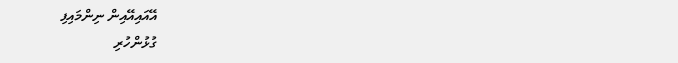އޭއައިއޭއިން ނިންމައިފި
ގުޅުންހުރި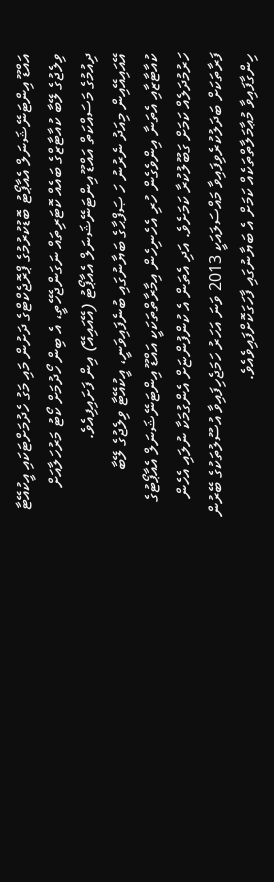އައްޑޫ އިންޓަނޭޝަނަލް އެއާޕޯޓު ބޮޑުކުރުމުގެ ޕްރޮޖެކްޓްގެ ދަށުން މައި މަގު ހެދުމަށްޓަކައި އީކުއޭޓާ ވިލެޖުގެ ލޭބާ ކުއާޓާޒްގެ ބައެއް ކޮޓަރިތައް ނަގަންޖެހޭތީ، އެ ބިން ހޯދުމަށް ކޯޓު މަރުހަލާއަށް ދިއުމުގެ މަސައްކަތް އައްޑޫ އިންޓަނޭޝަނަލް އެއާޕޯޓު (އޭއައިއޭ) އިން ފަށައިފިއެވެ.
އޭއައިއޭއިން މިއަދު ނެރުނު ހަ ޞަފްޙާގެ ބަޔާނުގައި ބުނެފައިވަނީ، އީކުއޭޓާ ވިލެޖުގެ ލޭބާ ކުއާޓާޒާއި އެތަނާ އިންވެގެން ހުރި އެހެނިހެން އިމާރާތްތަކަކީ އައްޑޫ އިންޓަނޭޝަނަލް އެއާޕޯޓުގެ ހަރުމުދަލެއް ކަމަށް ގަބޫލުކުރާ ކަމަށެވެ. އަދި އެތަން އެ ކުންފުންޏަށް އެންގުމަކާ ނުލައި އެހެން ފަރާތަކަށް ބަދަލުކުރެވިފައިވާ މައްސަލައަކީ 2013 ވަނަ އަހަރު ހަމަޖެހިފައިވާ އުސޫލުތަކުގެ ބޭރުން ހިންގާފައިވާ މުޢާމަލާތްތަކެއް ކަމަށް އެ ބަޔާނުގައި ފާހަގަކޮށްފައިވެއެވެ.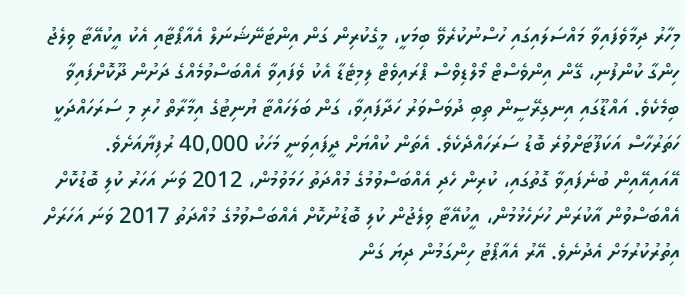މިހާރު ދިމާވެފައިވާ މައްސަލައިގައި ހުސްނުކުރެވޭ ބިމަކީ، މީގެކުރިން ގަން އިންޓަނޭޝަނަލް އެއާޕޯޓާއި އެކު އީކުއޭޓާ ވިލެޖު ހިންގާ ކުންފުނި، ގޭން އިންވެސްޓް މޯލްޑިވްސް ޕްރައިވެޓް ލިމިޓެޑާ އެކު ވެފައިވާ އެއްބަސްވުމެއްގެ ދަށުން ދޫކޮށްފައިވާ ބިމެކެވެ. އައްޑޫގައި އިނގިރޭސީން ތިބި ދުވަސްވަރު ހަދާފައިވާ، ގަން ބަލަހައްޓާ ޔުނިޓުގެ އިމާރާތް ހުރި މި ސަރަހައްދަކީ ހަތަރުހާސް އަކަފޫޓަށްވުރެ ބޮޑު ސަރަހައްދެކެވެ. އެތަން ކުއްޔަށް ދީފައިވަނީ މަހަކު 40,000 ރުފިޔާއަށެވެ.
އޭއައިއޭއިން ބުނެފައިވާ ގޮތުގައި، ކުރިން ހެދި އެއްބަސްވުމުގެ މުއްދަތު ހަމަވުމުން، 2012 ވަނަ އަހަރު ކުލި ބޮޑުކޮށް އެއްބަސްވުން އާކުރަން ހުށަހެޅުމުން، އީކުއޭޓާ ވިލެޖުން ކުލި ބޮޑުނުކޮށް އެއްބަސްވުމުގެ މުއްދަތު 2017 ވަނަ އަހަރަށް އިތުރުކުރުމަށް އެދުނެވެ. އޭރު އެއާޕޯޓު ހިންގަމުން ދިޔަ ގަން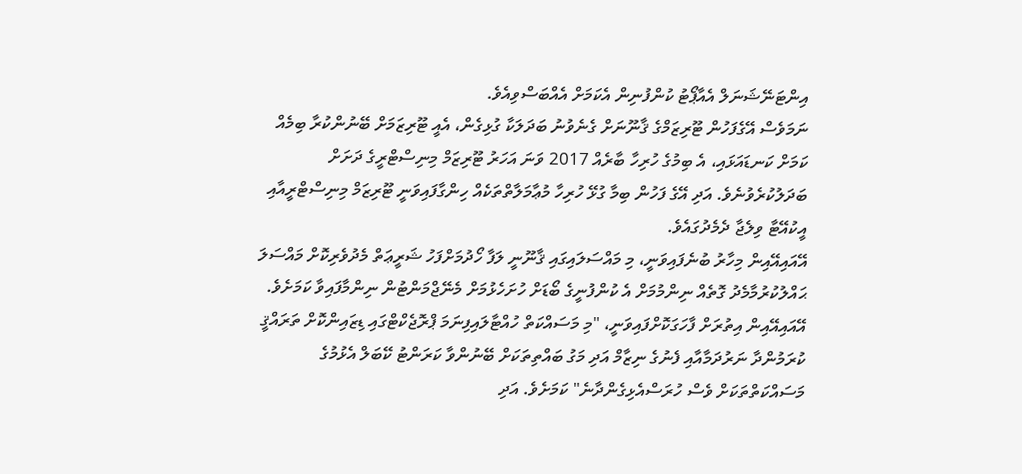އިންޓަނޭޝަނަލް އެއާޕޯޓު ކުންފުނިން އެކަމަށް އެއްބަސްވިއެވެ.
ނަމަވެސް އޭގެފަހުން ޓޫރިޒަމްގެ ޤާނޫނަށް ގެނެވުނު ބަދަލަކާ ގުޅިގެން، އެއީ ޓޫރިޒަމަށް ބޭނުންކުރާ ބިމެއް ކަމަށް ކަނޑައަޅައި، އެ ބިމުގެ ހުރިހާ ބާރެއް 2017 ވަނަ އަހަރު ޓޫރިޒަމް މިނިސްޓްރީގެ ދަށަށް ބަދަލުކުރެވުނެވެ. އަދި އޭގެ ފަހުން ބިމާ ގުޅޭ ހުރިހާ މުޢާމަލާތްތަކެއް ހިންގާފައިވަނީ ޓޫރިޒަމް މިނިސްޓްރީއާއި އީކުއޭޓާ ވިލެޖާ ދެމެދުގައެވެ.
އޭއައިއޭއިން މިހާރު ބުނެފައިވަނީ، މި މައްސަލައިގައި ޤާނޫނީ ލަފާ ހޯދުމަށްފަހު ޝަރީޢަތް މެދުވެރިކޮށް މައްސަލަ ޙައްލުކުރުމާމެދު ގޮތެއް ނިންމުމަށް އެ ކުންފުނީގެ ބޯޑަށް ހުށަހެޅުމަށް މެނޭޖްމަންޓުން ނިންމާފައިވާ ކަމަށެވެ.
އޭއައިއޭއިން އިތުރަށް ފާހަގަކޮށްފައިވަނީ، "މި މަސައްކަތް ހުއްޓާލައިފިނަމަ ޕްރޮޖެކްޓްގައި ޑިޒައިންކޮށް ތަރައްޤީ ކުރަމުންދާ ނަރުދަމާއާއި ފެނުގެ ނިޒާމް އަދި މަގު ބައްތިތަކަށް ބޭނުންވާ ކަރަންޓު ކޭބަލް އެޅުމުގެ މަސައްކަތްތަކަށް ވެސް ހުރަސްއެޅިގެންދާނެ" ކަމަށެވެ. އަދި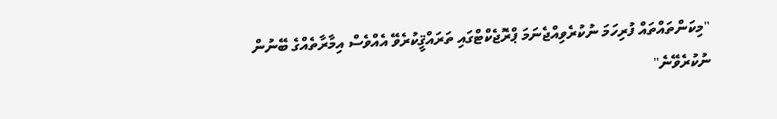"މިކަންތައްތައް ފުރިހަމަ ނުކުރެވިއްޖެނަމަ ޕްރޮޖެކްޓްގައި ތަރައްޤީކުރެވޭ އެއްވެސް އިމާރާތެއްގެ ބޭނުން ނުކުރެވޭނެ"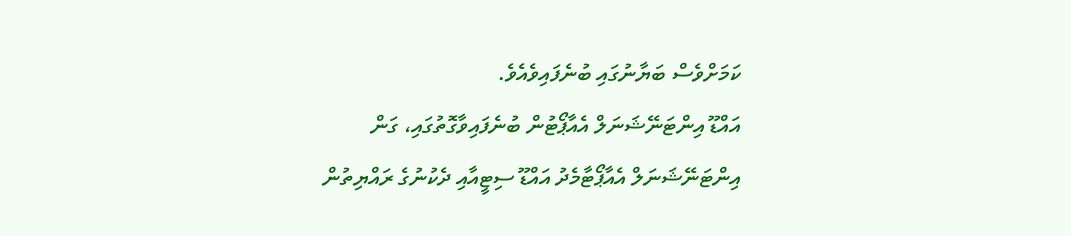ކަމަށްވެސް ބަޔާނުގައި ބުނެފައިވެއެވެ.
އައްޑޫ އިންޓަނޭޝަނަލް އެއާޕޯޓުން ބުނެފައިވާގޮތުގައި، ގަން އިންޓަނޭޝަނަލް އެއާޕޯޓާމެދު އައްޑޫ ސިޓީއާއި ދެކުނުގެ ރައްޔިތުން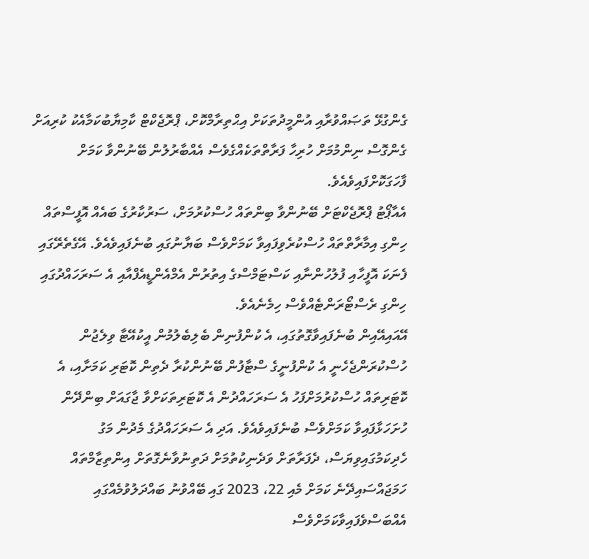ގެންގުޅޭ ތަޞައްވުރާއި އުންމީދުތަކަށް އިޙްތިރާމްކޮށް، ޕްރޮޖެކްޓް ކާމިޔާބުކަމާއެކު ކުރިއަށް ގެންގޮސް ނިންމުމަށް ހުރިހާ ފަރާތްތަކެއްގެވެސް އެއްބާރުލުން ބޭނުންވާ ކަމަށް ފާހަގަކޮށްފައިވެއެވެ.
އެއާޕޯޓު ޕްރޮޖެކްޓަށް ބޭނުންވާ ބިންތައް ހުސްކުރުމަށް، ސަރުކާރުގެ ބައެއް އޮފީސްތައް ހިންގި އިމާރާތްތައް ހުސްކުރެވިފައިވާ ކަމަށްވެސް ބަޔާނުގައި ބުނެފައިވެއެވެ. އޭގެތެރޭގައި ފެނަކަ އޮފީހާއި ފުލުހުންނާއި ކަސްޓަމްސްގެ އިތުރުން އެމްއެންޑީއެފްއާއި އެ ސަރަހައްދުގައި ހިންގި ރެސްޓޯރަންޓެއްވެސް ހިމެނެއެވެ.
އޭއައިއޭއިން ބުނެފައިވާގޮތުގައި، އެ ކުންފުނިން ބެލިބެލުމުން އީކުއޭޓާ ވިލެޖުން ހުސްކުރަންޖެހެނީ އެ ކުންފުނީގެ ސްޓާފުން ބޭނުންކުރާ ދެތިން ކޮޓަރި ކަމަށާއި، އެ ކޮޓަރިތައް ހުސްކުރުމަށްފަހު އެ ސަރަހައްދުން އެ ކޮޓަރިތަކަށްވާ ޖާގައަށް ބިންދޭން ހުށަހަޅާފައިވާ ކަމަށްވެސް ބުނެފައިވެއެވެ. އަދި އެ ސަރަހައްދުގެ މެދުން މަގު ހެދިކަމުގައިވިޔަސް، ދެފަރާތަށް ވަދެނިކުތުމަށް ދަތިނުވާނެގޮތަށް އިންތިޒާމްތައް ހަމަޖައްސައިދޭނެ ކަމަށް މެއި 22، 2023 ގައި ބޭއްވުނު ބައްދަލުވުމެއްގައި އެއްބަސްވެފައިވާކަމަށްވެސް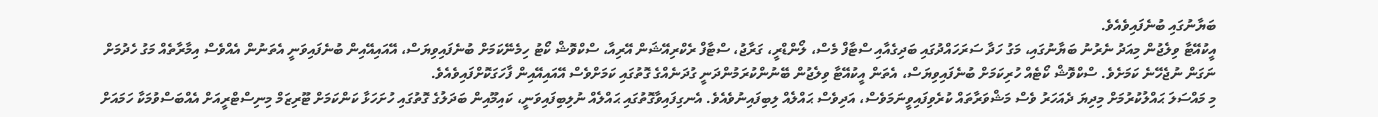ބަޔާނުގައި ބުނެފައިވެއެވެ.
އީކުއޭޓާ ވިލެޖުން މިއަދު ނެރުނު ބަޔާނުގައި، މަގު ހަދާ ސަރަހައްދުގައި ބަދިގެއާއި ސްޓާފް މެސް، ލޯންޑްރީ، ގަރާޖު، ސްޓާފް ރެކްރިއޭޝަން އޭރިއާ، ސްކްވޮޝް ކޯޓު ހިމެނޭކަމަށް ބުނެފައިވިޔަސް، އޭއައިއޭއިން ބުނެފައިވަނީ އެތަނުން އެއްވެސް އިމާރާތެއް މަގު ހެދުމަށް ނަގަން ނުޖެހޭނެ ކަމަށެވެ. ސްކްވޮޝް ކޯޓެއް ހުރިކަމަށް ބުނެފައިވިޔަސް، އެތަން އީކުއޭޓާ ވިލެޖުން ބޭނުންކުރަމުންދަނީ ގުދަނެއްގެ ގޮތުގައި ކަމަށްވެސް އޭއައިއޭއިން ފާހަގަކޮށްފައިވެއެވެ.
މި މައްސަލަ ޙައްލުކުރުމަށް މިދިޔަ ދެއަހަރު ވެސް މަޝްވަރާތައް ކުރެވިފައިވީނަމަވެސް، އަދިވެސް ޙައްލެއް ލިބިފައިނުވެއެވެ. އެނގިފައިވާގޮތުގައި ޙައްލެއް ނުލިބިފައިވަނީ، ކައިމޫއިން ބަދަލުގެ ގޮތުގައި ހުށަހަޅާ ކަންކަމަށް ޓޫރިޒަމް މިނިސްޓްރީއަށް އެއްބަސްވުމަކާ ހަމައަށް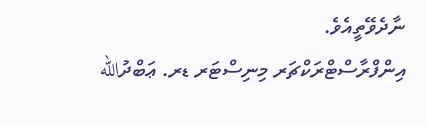ނާދެވޭތީއެވެ.
އިންފްރާސްޓްރަކްޗަރ މިނިސްޓަރ ޑރ. ޢަބްދުالله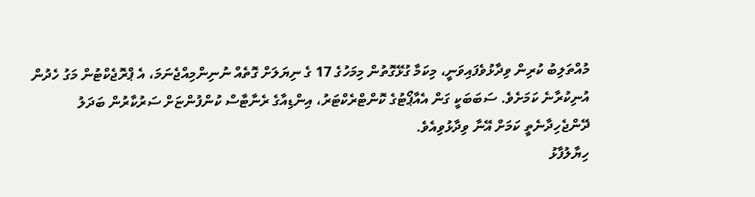މުއްތަލިބު ކުރިން ވިދާޅުވެފައިވަނީ، މިކަމާ ގުޅޭގޮތުން މިމަހުގެ 17 ގެ ނިޔަލަށް ގޮތެއް ނުނިންމިއްޖެނަމަ، އެ ޕްރޮޖެކްޓުން މަގު ހެދުން އުނިކުރާނެ ކަމަށެވެ. ސަބަބަކީ ގަން އެއާޕޯޓުގެ ކޮންޓްރެކްޓަރު، އިންޑިއާގެ ރެނާޓާސް ކުންފުންޏަށް ސަރުކާރުން ބަދަލު ދޭންޖެހިދާނެތީ ކަމަށް އޭނާ ވިދާޅުވިއެވެ.
ހިޔާލުފާޅު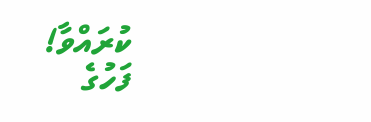ކުރައްވާ!
ފަހުގެ